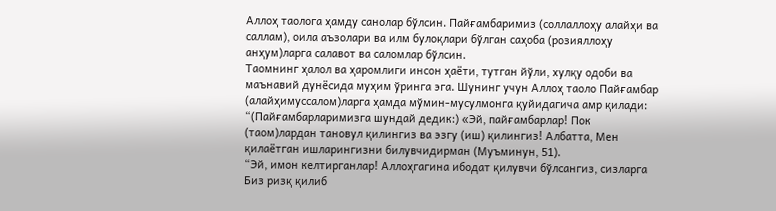Аллоҳ таолога ҳамду санолар бўлсин. Пайғамбаримиз (соллаллоҳу алайҳи ва саллам), оила аъзолари ва илм булоқлари бўлган саҳоба (розияллоҳу анҳум)ларга салавот ва саломлар бўлсин.
Таомнинг ҳалол ва ҳаромлиги инсон ҳаёти, тутган йўли, хулқу одоби ва маънавий дунёсида муҳим ўринга эга. Шунинг учун Аллоҳ таоло Пайғамбар (алайҳимуссалом)ларга ҳамда мўмин-мусулмонга қуйидагича амр қилади:
“(Пайғамбарларимизга шундай дедик:) «Эй, пайғамбарлар! Пок (таом)лардан тановул қилингиз ва эзгу (иш) қилингиз! Албатта, Мен қилаётган ишларингизни билувчидирман (Муъминун, 51).
“Эй, имон келтирганлар! Аллоҳгагина ибодат қилувчи бўлсангиз, сизларга Биз ризқ қилиб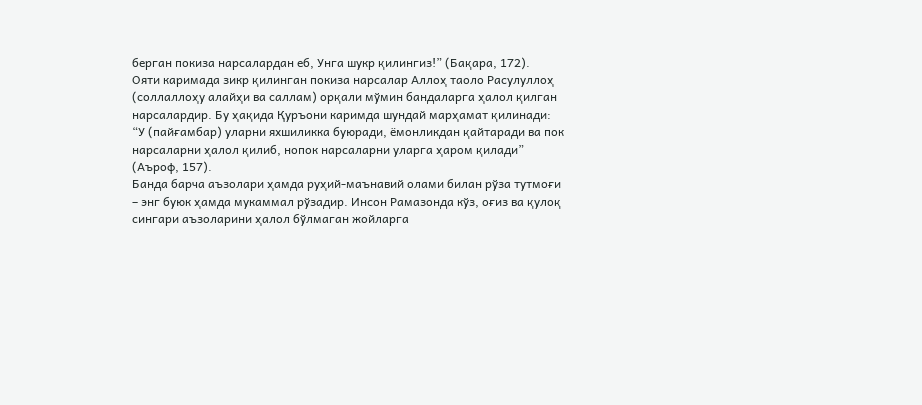берган покиза нарсалардан еб, Унга шукр қилингиз!” (Бақара, 172).
Ояти каримада зикр қилинган покиза нарсалар Аллоҳ таоло Расулуллоҳ (соллаллоҳу алайҳи ва саллам) орқали мўмин бандаларга ҳалол қилган нарсалардир. Бу ҳақида Қуръони каримда шундай марҳамат қилинади:
“У (пайғамбар) уларни яхшиликка буюради, ёмонликдан қайтаради ва пок нарсаларни ҳалол қилиб, нопок нарсаларни уларга ҳаром қилади” (Аъроф, 157).
Банда барча аъзолари ҳамда руҳий-маънавий олами билан рўза тутмоғи – энг буюк ҳамда мукаммал рўзадир. Инсон Рамазонда кўз, оғиз ва қулоқ сингари аъзоларини ҳалол бўлмаган жойларга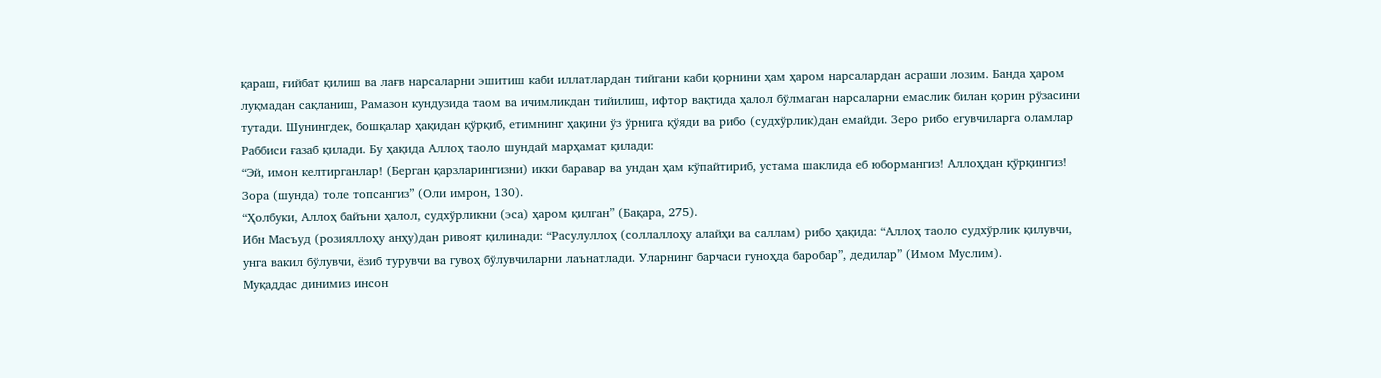қараш, ғийбат қилиш ва лағв нарсаларни эшитиш каби иллатлардан тийгани каби қорнини ҳам ҳаром нарсалардан асраши лозим. Банда ҳаром луқмадан сақланиш, Рамазон кундузида таом ва ичимликдан тийилиш, ифтор вақтида ҳалол бўлмаган нарсаларни емаслик билан қорин рўзасини тутади. Шунингдек, бошқалар ҳақидан қўрқиб, етимнинг ҳақини ўз ўрнига қўяди ва рибо (судхўрлик)дан емайди. Зеро рибо егувчиларга оламлар Раббиси ғазаб қилади. Бу ҳақида Аллоҳ таоло шундай марҳамат қилади:
“Эй, имон келтирганлар! (Берган қарзларингизни) икки баравар ва ундан ҳам кўпайтириб, устама шаклида еб юбормангиз! Аллоҳдан қўрқингиз! Зора (шунда) толе топсангиз” (Оли имрон, 130).
“Ҳолбуки, Аллоҳ байъни ҳалол, судхўрликни (эса) ҳаром қилган” (Бақара, 275).
Ибн Масъуд (розияллоҳу анҳу)дан ривоят қилинади: “Расулуллоҳ (соллаллоҳу алайҳи ва саллам) рибо ҳақида: “Аллоҳ таоло судхўрлик қилувчи, унга вакил бўлувчи, ёзиб турувчи ва гувоҳ бўлувчиларни лаънатлади. Уларнинг барчаси гуноҳда баробар”, дедилар” (Имом Муслим).
Муқаддас динимиз инсон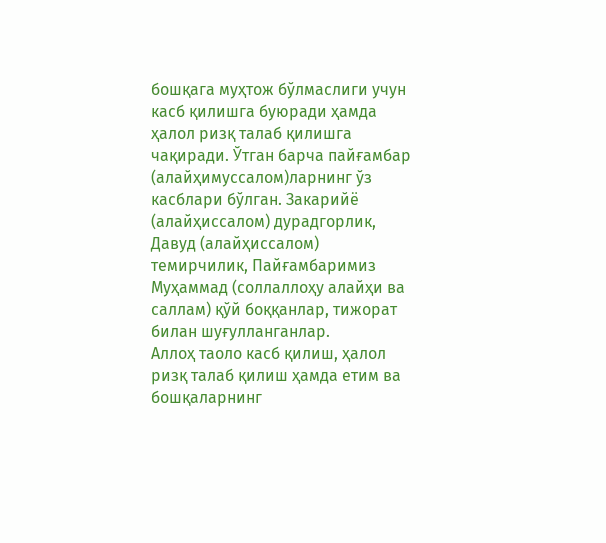бошқага муҳтож бўлмаслиги учун касб қилишга буюради ҳамда ҳалол ризқ талаб қилишга чақиради. Ўтган барча пайғамбар (алайҳимуссалом)ларнинг ўз касблари бўлган. Закарийё (алайҳиссалом) дурадгорлик, Давуд (алайҳиссалом) темирчилик, Пайғамбаримиз Муҳаммад (соллаллоҳу алайҳи ва саллам) қўй боққанлар, тижорат билан шуғулланганлар.
Аллоҳ таоло касб қилиш, ҳалол ризқ талаб қилиш ҳамда етим ва бошқаларнинг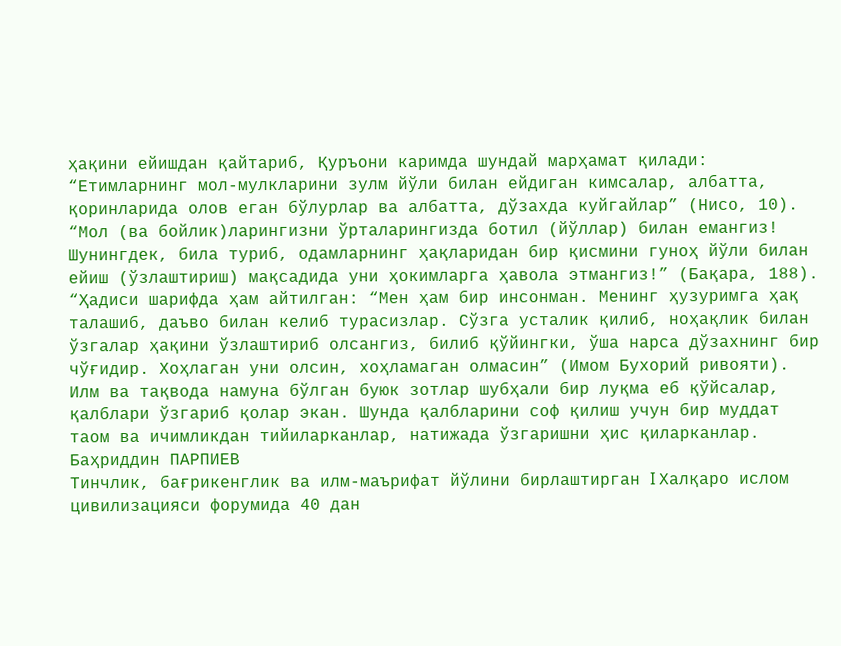ҳақини ейишдан қайтариб, Қуръони каримда шундай марҳамат қилади:
“Етимларнинг мол-мулкларини зулм йўли билан ейдиган кимсалар, албатта, қоринларида олов еган бўлурлар ва албатта, дўзахда куйгайлар” (Нисо, 10).
“Мол (ва бойлик)ларингизни ўрталарингизда ботил (йўллар) билан емангиз! Шунингдек, била туриб, одамларнинг ҳақларидан бир қисмини гуноҳ йўли билан ейиш (ўзлаштириш) мақсадида уни ҳокимларга ҳавола этмангиз!” (Бақара, 188).
“Ҳадиси шарифда ҳам айтилган: “Мен ҳам бир инсонман. Менинг ҳузуримга ҳақ талашиб, даъво билан келиб турасизлар. Сўзга усталик қилиб, ноҳақлик билан ўзгалар ҳақини ўзлаштириб олсангиз, билиб қўйингки, ўша нарса дўзахнинг бир чўғидир. Хоҳлаган уни олсин, хоҳламаган олмасин” (Имом Бухорий ривояти).
Илм ва тақвода намуна бўлган буюк зотлар шубҳали бир луқма еб қўйсалар, қалблари ўзгариб қолар экан. Шунда қалбларини соф қилиш учун бир муддат таом ва ичимликдан тийиларканлар, натижада ўзгаришни ҳис қиларканлар.
Баҳриддин ПАРПИЕВ
Тинчлик, бағрикенглик ва илм-маърифат йўлини бирлаштирган I Халқаро ислом цивилизацияси форумида 40 дан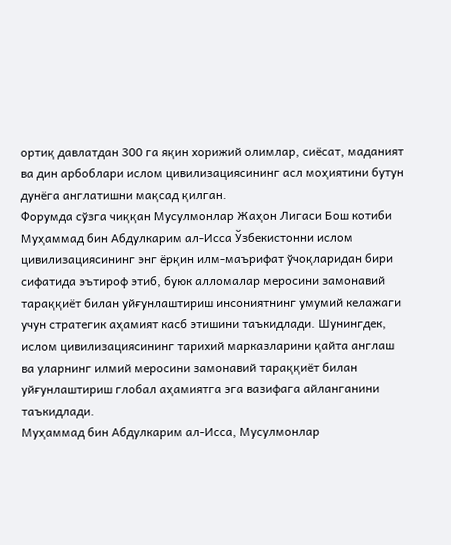ортиқ давлатдан 300 га яқин хорижий олимлар, сиёсат, маданият ва дин арбоблари ислом цивилизациясининг асл моҳиятини бутун дунёга англатишни мақсад қилган.
Форумда сўзга чиққан Мусулмонлар Жаҳон Лигаси Бош котиби Муҳаммад бин Абдулкарим ал-Исса Ўзбекистонни ислом цивилизациясининг энг ёрқин илм-маърифат ўчоқларидан бири сифатида эътироф этиб, буюк алломалар меросини замонавий тараққиёт билан уйғунлаштириш инсониятнинг умумий келажаги учун стратегик аҳамият касб этишини таъкидлади. Шунингдек, ислом цивилизациясининг тарихий марказларини қайта англаш ва уларнинг илмий меросини замонавий тараққиёт билан уйғунлаштириш глобал аҳамиятга эга вазифага айланганини таъкидлади.
Муҳаммад бин Абдулкарим ал-Исса, Мусулмонлар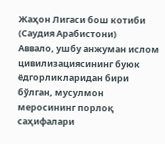Жаҳон Лигаси бош котиби (Саудия Арабистони)
Аввало, ушбу анжуман ислом цивилизациясининг буюк ёдгорликларидан бири бўлган, мусулмон меросининг порлоқ саҳифалари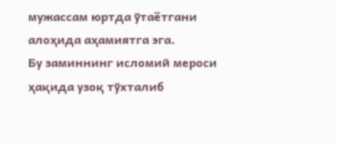мужассам юртда ўтаётгани алоҳида аҳамиятга эга.
Бу заминнинг исломий мероси ҳақида узоқ тўхталиб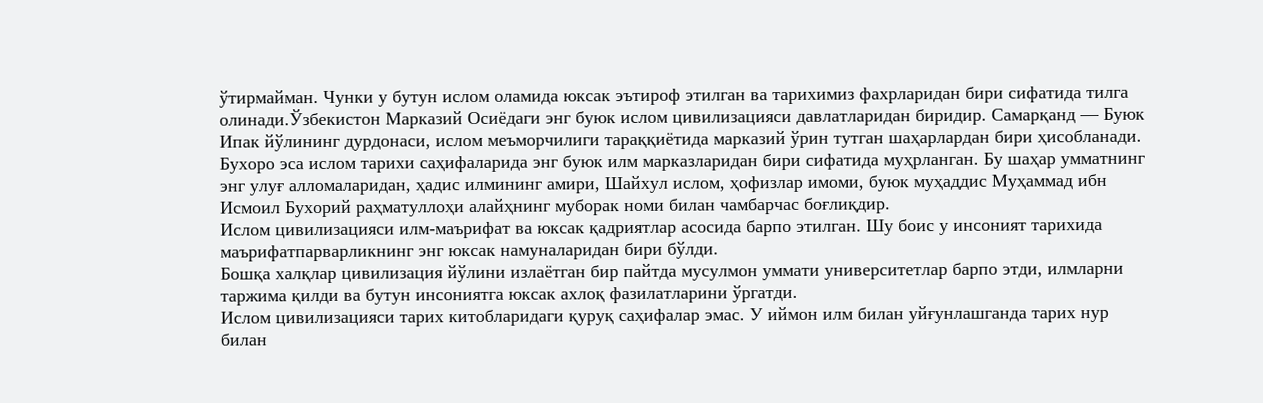ўтирмайман. Чунки у бутун ислом оламида юксак эътироф этилган ва тарихимиз фахрларидан бири сифатида тилга олинади.Ўзбекистон Марказий Осиёдаги энг буюк ислом цивилизацияси давлатларидан биридир. Самарқанд — Буюк Ипак йўлининг дурдонаси, ислом меъморчилиги тараққиётида марказий ўрин тутган шаҳарлардан бири ҳисобланади.
Бухоро эса ислом тарихи саҳифаларида энг буюк илм марказларидан бири сифатида муҳрланган. Бу шаҳар умматнинг энг улуғ алломаларидан, ҳадис илмининг амири, Шайхул ислом, ҳофизлар имоми, буюк муҳаддис Муҳаммад ибн Исмоил Бухорий раҳматуллоҳи алайҳнинг муборак номи билан чамбарчас боғлиқдир.
Ислом цивилизацияси илм-маърифат ва юксак қадриятлар асосида барпо этилган. Шу боис у инсоният тарихида маърифатпарварликнинг энг юксак намуналаридан бири бўлди.
Бошқа халқлар цивилизация йўлини излаётган бир пайтда мусулмон уммати университетлар барпо этди, илмларни таржима қилди ва бутун инсониятга юксак ахлоқ фазилатларини ўргатди.
Ислом цивилизацияси тарих китобларидаги қуруқ саҳифалар эмас. У иймон илм билан уйғунлашганда тарих нур билан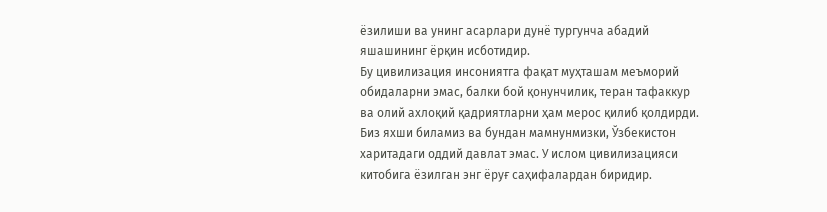ёзилиши ва унинг асарлари дунё тургунча абадий яшашининг ёрқин исботидир.
Бу цивилизация инсониятга фақат муҳташам меъморий обидаларни эмас, балки бой қонунчилик, теран тафаккур ва олий ахлоқий қадриятларни ҳам мерос қилиб қолдирди.
Биз яхши биламиз ва бундан мамнунмизки, Ўзбекистон харитадаги оддий давлат эмас. У ислом цивилизацияси китобига ёзилган энг ёруғ саҳифалардан биридир.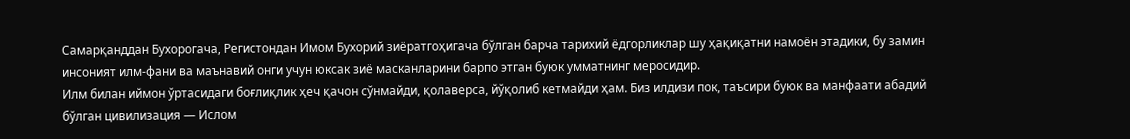Самарқанддан Бухорогача, Регистондан Имом Бухорий зиёратгоҳигача бўлган барча тарихий ёдгорликлар шу ҳақиқатни намоён этадики, бу замин инсоният илм-фани ва маънавий онги учун юксак зиё масканларини барпо этган буюк умматнинг меросидир.
Илм билан иймон ўртасидаги боғлиқлик ҳеч қачон сўнмайди, қолаверса, йўқолиб кетмайди ҳам. Биз илдизи пок, таъсири буюк ва манфаати абадий бўлган цивилизация — Ислом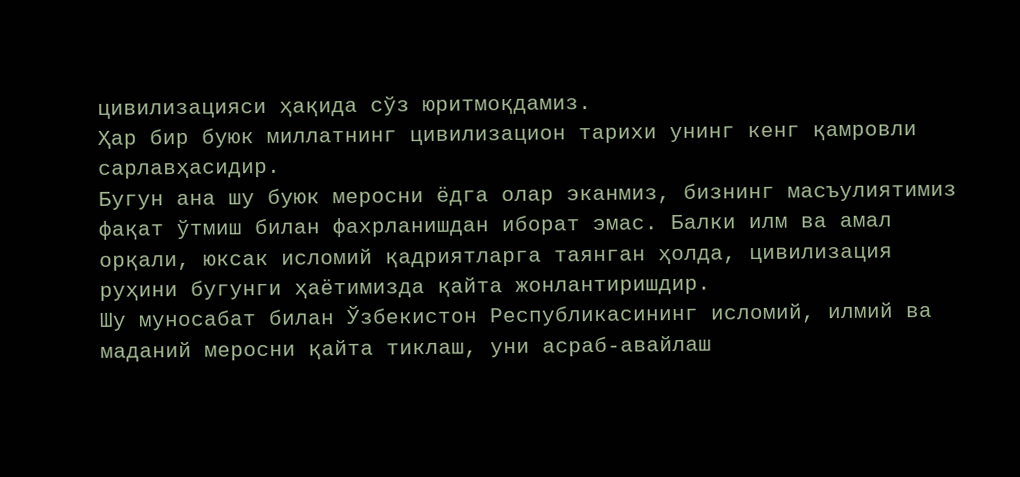цивилизацияси ҳақида сўз юритмоқдамиз.
Ҳар бир буюк миллатнинг цивилизацион тарихи унинг кенг қамровли сарлавҳасидир.
Бугун ана шу буюк меросни ёдга олар эканмиз, бизнинг масъулиятимиз фақат ўтмиш билан фахрланишдан иборат эмас. Балки илм ва амал орқали, юксак исломий қадриятларга таянган ҳолда, цивилизация руҳини бугунги ҳаётимизда қайта жонлантиришдир.
Шу муносабат билан Ўзбекистон Республикасининг исломий, илмий ва маданий меросни қайта тиклаш, уни асраб-авайлаш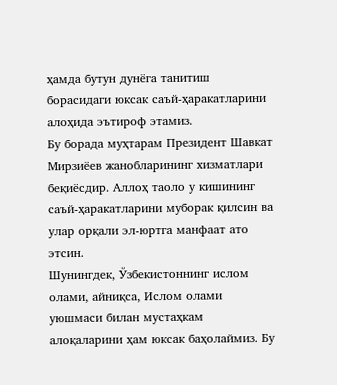ҳамда бутун дунёга танитиш борасидаги юксак саъй-ҳаракатларини алоҳида эътироф этамиз.
Бу борада муҳтарам Президент Шавкат Мирзиёев жанобларининг хизматлари беқиёсдир. Аллоҳ таоло у кишининг саъй-ҳаракатларини муборак қилсин ва улар орқали эл-юртга манфаат ато этсин.
Шунингдек, Ўзбекистоннинг ислом олами, айниқса, Ислом олами уюшмаси билан мустаҳкам алоқаларини ҳам юксак баҳолаймиз. Бу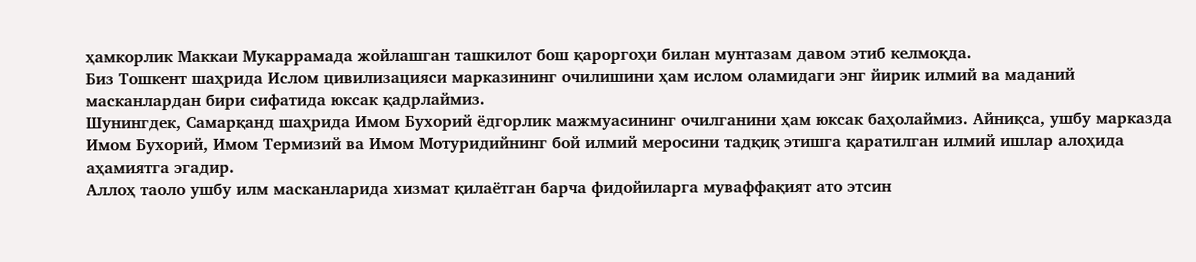ҳамкорлик Маккаи Мукаррамада жойлашган ташкилот бош қароргоҳи билан мунтазам давом этиб келмоқда.
Биз Тошкент шаҳрида Ислом цивилизацияси марказининг очилишини ҳам ислом оламидаги энг йирик илмий ва маданий масканлардан бири сифатида юксак қадрлаймиз.
Шунингдек, Самарқанд шаҳрида Имом Бухорий ёдгорлик мажмуасининг очилганини ҳам юксак баҳолаймиз. Айниқса, ушбу марказда Имом Бухорий, Имом Термизий ва Имом Мотуридийнинг бой илмий меросини тадқиқ этишга қаратилган илмий ишлар алоҳида аҳамиятга эгадир.
Аллоҳ таоло ушбу илм масканларида хизмат қилаётган барча фидойиларга муваффақият ато этсин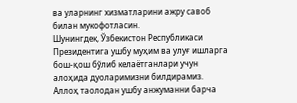ва уларнинг хизматларини ажру савоб билан мукофотласин.
Шунингдек, Ўзбекистон Республикаси Президентига ушбу муҳим ва улуғ ишларга бош-қош бўлиб келаётганлари учун алоҳида дуоларимизни билдирамиз.
Аллоҳ таолодан ушбу анжуманни барча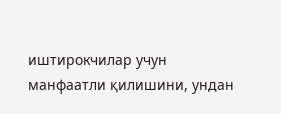иштирокчилар учун манфаатли қилишини, ундан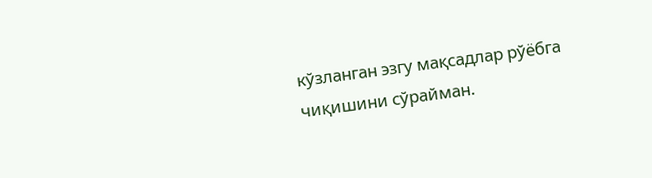кўзланган эзгу мақсадлар рўёбга чиқишини сўрайман.